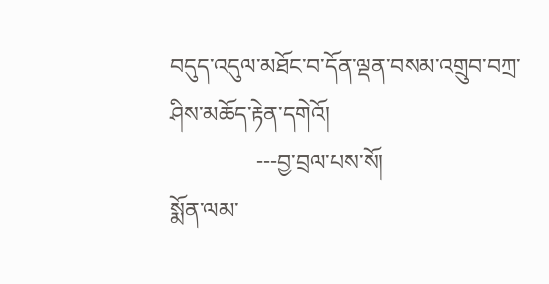བདུད་འདུལ་མཐོང་བ་དོན་ལྡན་བསམ་འགྲུབ་བཀྲ་ཤིས་མཆོད་རྟེན་དགེའོ།
               ---བྱ་བྲལ་པས་སོ།
སྨོན་ལམ་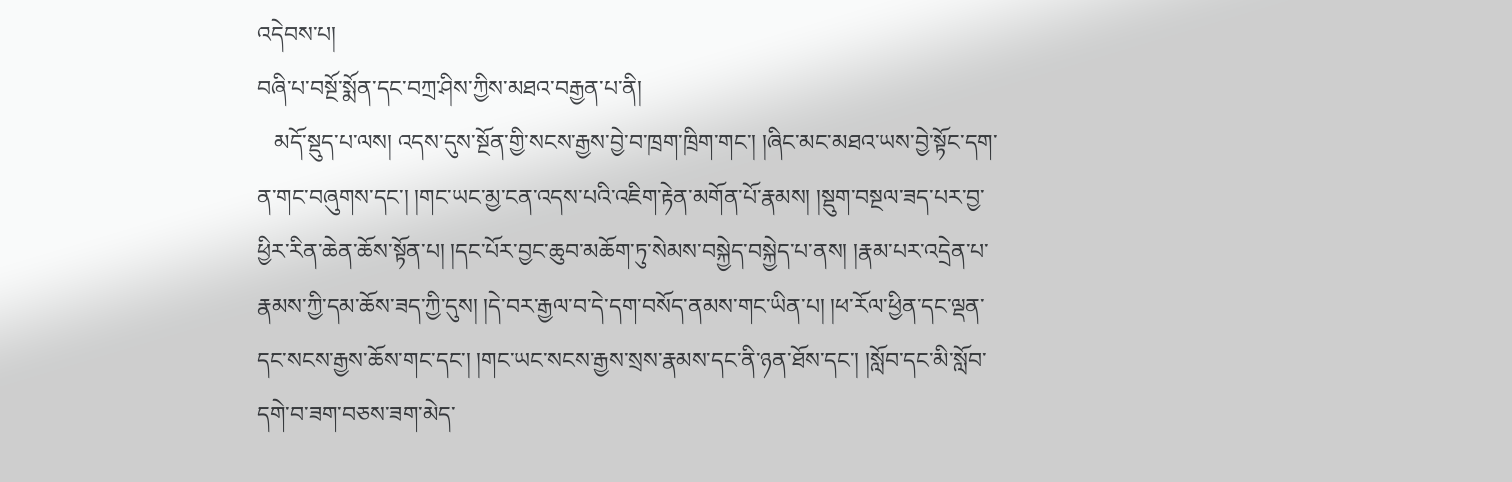འདེབས་པ།
བཞི་པ་བསྔོ་སྨོན་དང་བཀྲ་ཤིས་ཀྱིས་མཐའ་བརྒྱན་པ་ནི།
   མདོ་སྡུད་པ་ལས། འདས་དུས་སྔོན་གྱི་སངས་རྒྱས་བྱེ་བ་ཁྲག་ཁྲིག་གང་། །ཞིང་མང་མཐའ་ཡས་བྱེ་སྟོང་དག་ན་གང་བཞུགས་དང་། །གང་ཡང་མྱ་ངན་འདས་པའི་འཇིག་རྟེན་མགོན་པོ་རྣམས། །སྡུག་བསྔལ་ཟད་པར་བྱ་ཕྱིར་རིན་ཆེན་ཆོས་སྟོན་པ། །དང་པོར་བྱང་ཆུབ་མཆོག་ཏུ་སེམས་བསྐྱེད་བསྐྱེད་པ་ནས། །རྣམ་པར་འདྲེན་པ་རྣམས་ཀྱི་དམ་ཆོས་ཟད་ཀྱི་དུས། །དེ་བར་རྒྱལ་བ་དེ་དག་བསོད་ནམས་གང་ཡིན་པ། །ཕ་རོལ་ཕྱིན་དང་ལྡན་དང་སངས་རྒྱས་ཆོས་གང་དང་། །གང་ཡང་སངས་རྒྱས་སྲས་རྣམས་དང་ནི་ཉན་ཐོས་དང་། །སློབ་དང་མི་སློབ་དགེ་བ་ཟག་བཅས་ཟག་མེད་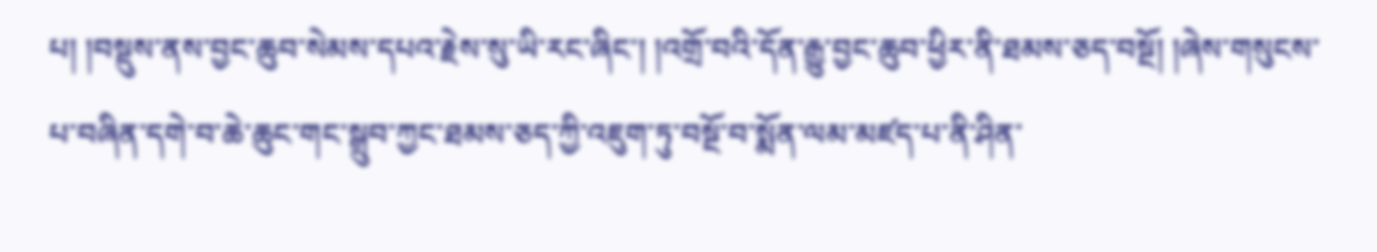པ། །བསྡུས་ནས་བྱང་ཆུབ་སེམས་དཔའ་རྗེས་སུ་ཡི་རང་ཞིང་། །འགྲོ་བའི་དོན་རྒྱུ་བྱང་ཆུབ་ཕྱིར་ནི་ཐམས་ཅད་བསྔོ། །ཞེས་གསུངས་པ་བཞིན་དགེ་བ་ཆེ་ཆུང་གང་སྒྲུབ་ཀྱང་ཐམས་ཅད་ཀྱི་འཇུག་ཏུ་བསྔོ་བ་སྨོན་ལམ་མཛད་པ་ནི་ཤིན་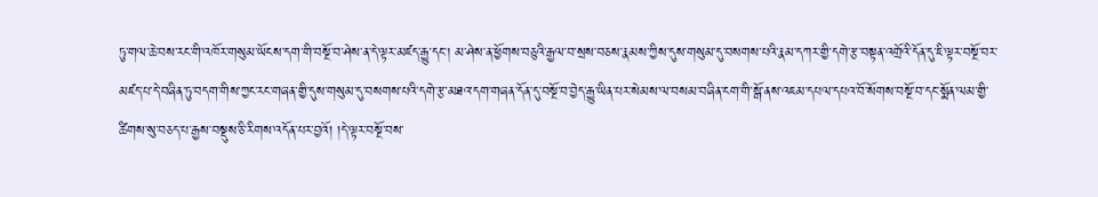ཏུ་གལ་ཆེ་བས་རང་གི་འཁོར་གསུམ་ཡོངས་དག་གི་བསྔོ་བ་ཤེས་ན་དེ་ལྟར་མཛད་རྒྱུ་དང་། མ་ཤེས་ན་ཕྱོགས་བཅུའི་རྒྱལ་བ་སྲས་བཅས་རྣམས་ཀྱིས་དུས་གསུམ་དུ་བསགས་པའི་རྣམ་དཀར་གྱི་དགེ་རྩ་བསྟན་འགྲོའི་དོན་དུ་ཇི་ལྟར་བསྔོ་བར་མཛད་པ་དེ་བཞིན་ཏུ་བདག་གིས་ཀྱང་རང་གཞན་གྱི་དུས་གསུམ་དུ་བསགས་པའི་དགེ་རྩ་མཐའ་དག་གཞན་དོན་དུ་བསྔོ་བ་བྱེད་རྒྱུ་ཡིན་པར་སེམས་ལ་བསམ་བཞིན་ངག་གི་སྒོ་ནས་འཇམ་དཔལ་དཔའ་བོ་སོགས་བསྔོ་བ་དང་སྨོན་ལམ་གྱི་ཚིགས་སུ་བཅད་པ་རྒྱས་བསྡུས་ཅི་རིགས་འདོན་པར་བྱའོ། །དེ་ལྟར་བསྔོ་བས་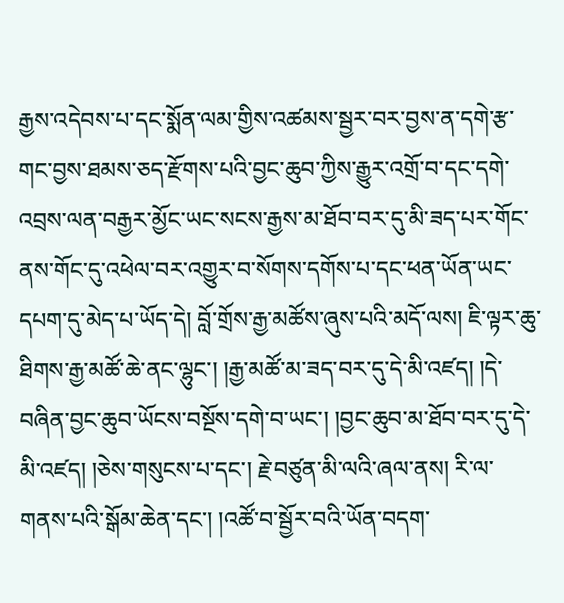རྒྱས་འདེབས་པ་དང་སྨོན་ལམ་གྱིས་འཚམས་སྦྱར་བར་བྱས་ན་དགེ་རྩ་གང་བྱས་ཐམས་ཅད་རྫོགས་པའི་བྱང་ཆུབ་ཀྱིས་རྒྱུར་འགྲོ་བ་དང་དགེ་འབྲས་ལན་བརྒྱར་མྱོང་ཡང་སངས་རྒྱས་མ་ཐོབ་བར་དུ་མི་ཟད་པར་གོང་ནས་གོང་དུ་འཕེལ་བར་འགྱུར་བ་སོགས་དགོས་པ་དང་ཕན་ཡོན་ཡང་དཔག་དུ་མེད་པ་ཡོད་དེ། བློ་གྲོས་རྒྱ་མཚོས་ཞུས་པའི་མདོ་ལས། ཇི་ལྟར་ཆུ་ཐིགས་རྒྱ་མཚོ་ཆེ་ནང་ལྷུང་། །རྒྱ་མཚོ་མ་ཟད་བར་དུ་དེ་མི་འཛད། །དེ་བཞིན་བྱང་ཆུབ་ཡོངས་བསྔོས་དགེ་བ་ཡང་། །བྱང་ཆུབ་མ་ཐོབ་བར་དུ་དེ་མི་འཛད། །ཅེས་གསུངས་པ་དང་། རྗེ་བཙུན་མི་ལའི་ཞལ་ནས། རི་ལ་གནས་པའི་སྒོམ་ཆེན་དང་། །འཚོ་བ་སྦྱོར་བའི་ཡོན་བདག་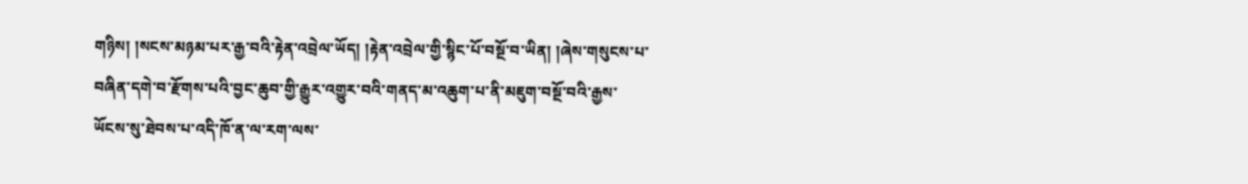གཉིས། །སངས་མཉམ་པར་རྒྱ་བའི་རྟེན་འབྲེལ་ཡོད། །རྟེན་འབྲེལ་གྱི་སྙིང་པོ་བསྔོ་བ་ཡིན། །ཞེས་གསུངས་པ་བཞིན་དགེ་བ་རྫོགས་པའི་བྱང་ཆུབ་གྱི་རྒྱུར་འགྱུར་བའི་གནད་མ་འཆུག་པ་ནི་མཇུག་བསྔོ་བའི་རྒྱས་ཡོངས་སུ་ཐེབས་པ་འདི་ཁོ་ན་ལ་རག་ལས་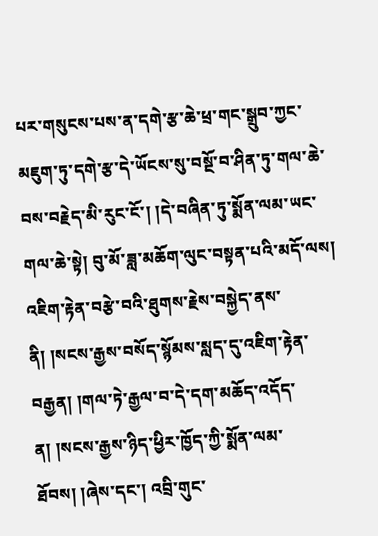པར་གསུངས་པས་ན་དགེ་རྩ་ཆེ་ཕྲ་གང་སྒྲུབ་ཀྱང་མཇུག་ཏུ་དགེ་རྩ་དེ་ཡོངས་སུ་བསྔོ་བ་ཤིན་ཏུ་གལ་ཆེ་བས་བརྗེད་མི་རུང་ངོ་། །དེ་བཞིན་ཏུ་སྨོན་ལམ་ཡང་གལ་ཆེ་སྟེ། བུ་མོ་ཟླ་མཆོག་ལུང་བསྟན་པའི་མདོ་ལས། འཇིག་རྟེན་བརྩེ་བའི་ཐུགས་རྗེས་བསྐྱེད་ནས་ནི། །སངས་རྒྱས་བསོད་སྙོམས་སླད་དུ་འཇིག་རྟེན་བརྒྱན། །གལ་ཏེ་རྒྱལ་བ་དེ་དག་མཆོད་འདོད་ན། །སངས་རྒྱས་ཉིད་ཕྱིར་ཁྱོད་ཀྱི་སྨོན་ལམ་ཐོབས། །ཞེས་དང་། འབྲི་གུང་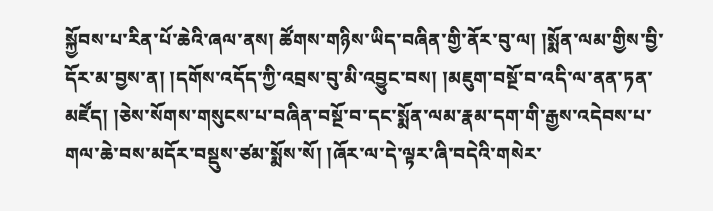སྐྱོབས་པ་རིན་པོ་ཆེའི་ཞལ་ནས། ཚོགས་གཉིས་ཡིད་བཞིན་གྱི་ནོར་བུ་ལ། །སྨོན་ལམ་གྱིས་བྱི་དོར་མ་བྱས་ན། །དགོས་འདོད་ཀྱི་འབྲས་བུ་མི་འབྱུང་བས། །མཇུག་བསྔོ་བ་འདི་ལ་ནན་ཏན་མཛོད། །ཅེས་སོགས་གསུངས་པ་བཞིན་བསྔོ་བ་དང་སྨོན་ལམ་རྣམ་དག་གི་རྒྱས་འདེབས་པ་གལ་ཆེ་བས་མདོར་བསྡུས་ཙམ་སྨོས་སོ། །ཞོར་ལ་དེ་ལྟར་ཞི་བདེའི་གསེར་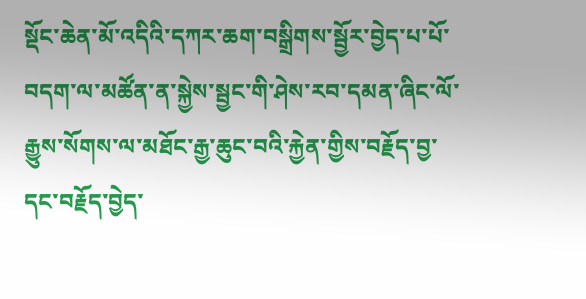སྡོང་ཆེན་མོ་འདིའི་དཀར་ཆག་བསྒྲིགས་སྦྱོར་བྱེད་པ་པོ་བདག་ལ་མཚོན་ན་སྐྱེས་སྦྱང་གི་ཤེས་རབ་དམན་ཞིང་ལོ་རྒྱུས་སོགས་ལ་མཐོང་རྒྱ་ཆུང་བའི་རྐྱེན་གྱིས་བརྗོད་བྱ་དང་བརྗོད་བྱེད་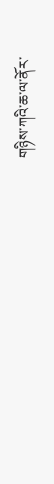གཉིས་ཀའི་ཆ་ལ་ནོར་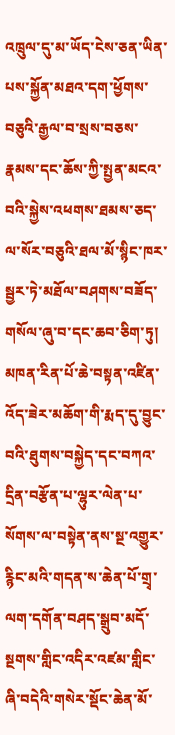འཁྲུལ་དུ་མ་ཡོད་ངེས་ཅན་ཡིན་པས་སྐྱོན་མཐའ་དག་ཕྱོགས་བཅུའི་རྒྱལ་བ་སྲས་བཅས་རྣམས་དང་ཆོས་ཀྱི་སྤྱན་མངའ་བའི་སྐྱེས་འཕགས་ཐམས་ཅད་ལ་སོར་བཅུའི་ཐལ་མོ་སྙིང་ཁར་སྦྱར་ཏེ་མཐོལ་བཤགས་བཟོད་གསོལ་ཞུ་བ་དང་ཆབ་ཅིག་ཏུ། མཁན་རིན་པོ་ཆེ་བསྟན་འཛིན་འོད་ཟེར་མཆོག་གི་རྨད་དུ་བྱུང་བའི་ཐུགས་བསྐྱེད་དང་བཀའ་དྲིན་བརྩོན་པ་ལྷུར་ལེན་པ་སོགས་ལ་བསྟེན་ནས་སྔ་འགྱུར་རྙིང་མའི་གདན་ས་ཆེན་པོ་གྲྭ་ལག་དགོན་བཤད་སྒྲུབ་མདོ་སྔགས་གླིང་འདིར་འཛམ་གླིང་ཞི་བདེའི་གསེར་སྡོང་ཆེན་མོ་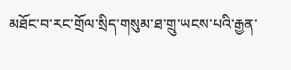མཐོང་བ་རང་གྲོལ་སྲིད་གསུམ་ཐ་གྲུ་ཡངས་པའི་རྒྱན་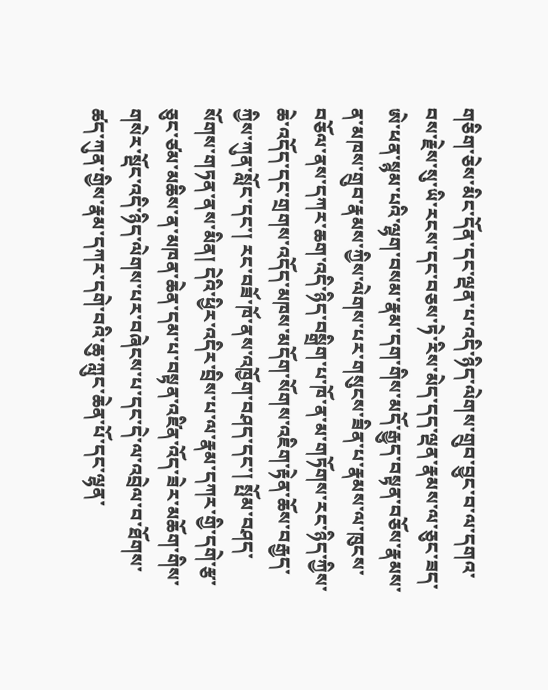གཅིག་ཅེས་མིང་དོན་དང་ལྡན་པ་འདི་ཉིད་ལེགས་གྲུབ་བྱུང་བ་ལ་དགའ་བས་རྗེས་སུ་ཡི་རངས་དང་བཅས་ཏེ་རིས་མེད་དད་ལྡན་རྣམས་ལ་ཅུང་ཟད་ཨེ་ཕན་སྙམ་པའི་ལྷག་བསམ་རྣམ་དག་གིས་མདོ་རྒྱུད་བསྟན་བཅོས་རྣམས་ན་མཁས་གྲུབ་རྣམས་ཀྱིས་ལེགས་པར་གསུངས་ཟིན་པ་རྣམས་ལ་ཁུངས་བཅོལ་ནས་དཀར་ཆག་འདི་ཉིད་བསྒྲིག་པ་ཁོ་ན་མ་གཏོགས་རང་ཉིད་ཀྱིས་ཆེ་འདོད་དང་གྲགས་འདོད་མཁས་མདོག་སོགས་འཇིག་རྟེན་ཆོས་བརྒྱད་ཀྱིས་ཀུན་སློང་དང་། རང་བཟོ་ཁོ་ནས་འཁྱོག་བཤད་དང་། སྤོམ་བཤད་སོགས་གཏན་ནས་མིན། དེའི་ཕྱིར་འདིར་བྲིས་པ་ལ་རྣམ་དཀར་གྱི་དགེ་རྩ་ཅུང་ཙམ་མཆིས་ན་མཁན་ཆེན་དམ་པ་བསྟན་འཛིན་འོད་ཟེར་མཆོག་གིས་གསེར་སྡོང་འདི་ཉིད་ལེགས་པར་བཞེངས་པ་དང་དེ་ལ་འབྲེལ་བ་ཐོགས་ཚད་ཀུན་གྱིས་རྣམ་དཀར་དགེ་བའི་ཆུ་ཀླུང་ཆེན་པོ་དང་ལྷན་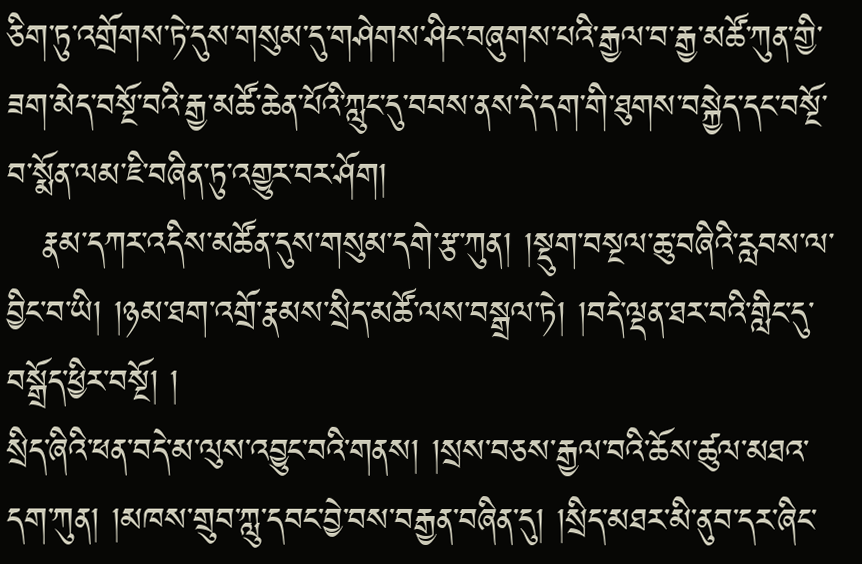ཅིག་ཏུ་འགྲོགས་ཏེ་དུས་གསུམ་དུ་གཤེགས་ཤིང་བཞུགས་པའི་རྒྱལ་བ་རྒྱ་མཚོ་ཀུན་གྱི་ཟག་མེད་བསྔོ་བའི་རྒྱ་མཚོ་ཆེན་པོའི་ཀླུང་དུ་བབས་ནས་དེ་དག་གི་ཐུགས་བསྐྱེད་དང་བསྔོ་བ་སྨོན་ལམ་ཇི་བཞིན་ཏུ་འགྱུར་བར་ཤོག།
   རྣམ་དཀར་འདིས་མཚོན་དུས་གསུམ་དགེ་རྩ་ཀུན། །སྡུག་བསྔལ་ཆུ་བཞིའི་རླབས་ལ་བྱིང་བ་ཡི། །ཉམ་ཐག་འགྲོ་རྣམས་སྲིད་མཚོ་ལས་བསྒྲལ་ཏེ། །བདེ་ལྡན་ཐར་བའི་གླིང་དུ་བསྒྲོད་ཕྱིར་བསྔོ། །
སྲིད་ཞིའི་ཕན་བདེ་མ་ལུས་འབྱུང་བའི་གནས། །སྲས་བཅས་རྒྱལ་བའི་ཆོས་ཚུལ་མཐའ་དག་ཀུན། །མཁས་གྲུབ་ཀླུ་དབང་བྱེ་བས་བརྒྱན་བཞིན་དུ། །སྲིད་མཐར་མི་ནུབ་དར་ཞིང་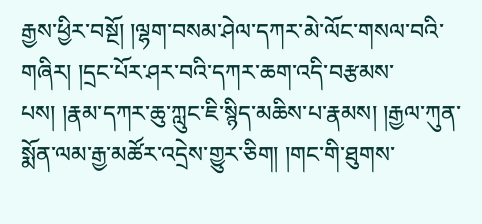རྒྱས་ཕྱིར་བསྔོ། །ལྷག་བསམ་ཤེལ་དཀར་མེ་ལོང་གསལ་བའི་གཞིར། །དྲང་པོར་ཤར་བའི་དཀར་ཆག་འདི་བརྩམས་པས། །རྣམ་དཀར་ཆུ་ཀླུང་ཇི་སྙིད་མཆིས་པ་རྣམས། །རྒྱལ་ཀུན་སྨོན་ལམ་རྒྱ་མཚོར་འདྲེས་གྱུར་ཅིག། །གང་གི་ཐུགས་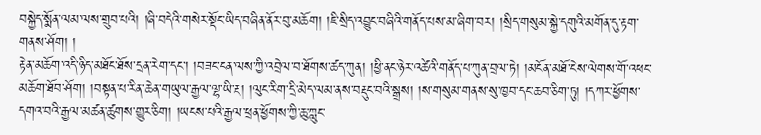བསྐྱེད་སྨོན་ལམ་ལས་གྲུབ་པའི། །ཞི་བདེའི་གསེར་སྡོང་ཡིད་བཞིན་ནོར་བུ་མཆོག། །ཇི་སྲིད་འབྱུང་བཞིའི་གནོད་པས་མ་ཞིག་བར། །སྲིད་གསུམ་སྐྱེ་དགུའི་མགོན་དུ་རྟག་གནས་ཤོག། །
རྟེན་མཆོག་འདི་ཉིད་མཐོང་ཐོས་དྲན་རེག་དང་། །བཟང་ངན་ལས་ཀྱི་འབྲེལ་བ་ཐོགས་ཚད་ཀུན། །ཕྱི་ནང་ཉེར་འཚེའི་གནོད་པ་ཀུན་བྲལ་ཏེ། །མངོན་མཐོ་ངེས་ལེགས་གོ་འཕང་མཆོག་ཐོབ་ཤོག། །བསྟན་པ་རིན་ཆེན་གཡུལ་རྒྱལ་ལྷ་ཡི་རྔ། །ལུང་རིག་དྲི་མེད་ལམ་ནས་བརྡུང་བའི་སྒྲས། །ས་གསུམ་གནས་སུ་ཁྱབ་དང་ཆབ་ཅིག་ཏུ། །དཀར་ཕྱོགས་དགའ་བའི་རྒྱལ་མཚན་ཚུགས་གྱུར་ཅིག། །ཡངས་པའི་རྒྱལ་ཕྲན་ཕྱོགས་ཀྱི་ཆུ་ཀླུང་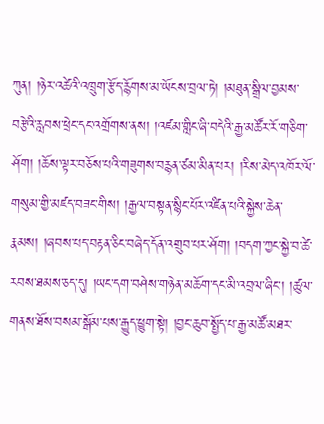ཀུན། །ཉེར་འཚེའི་འཁྲུག་རྩོད་རྙོགས་མ་ཡོངས་བྲལ་ཏེ། །མཐུན་སྒྲིལ་བྱམས་བརྩེའི་རླབས་ཕྲེང་དང་འགྲོགས་ནས། །འཛམ་གླིང་ཞི་བདེའི་རྒྱ་མཚོར་རོ་གཅིག་ཤོག། །ཆོས་ལྟར་བཅོས་པའི་གཟུགས་བརྙན་ཙམ་མིན་པར། །རིས་མེད་འཁོར་ལོ་གསུམ་གྱི་མཛད་བཟང་གིས། །རྒྱལ་བསྟན་སྙིང་པོར་འཛིན་པའི་སྐྱེས་ཆེན་རྣམས། །ཞབས་པད་བརྟན་ཅིང་བཞེད་དོན་འགྲུབ་པར་ཤོག། །བདག་ཀྱང་སྐྱེ་བ་ཚེ་རབས་ཐམས་ཅད་དུ། །ཡང་དག་བཤེས་གཉེན་མཆོག་དང་མི་འབྲལ་ཞིང་། །ཚུལ་གནས་ཐོས་བསམ་སྒོམ་པས་རྒྱུད་ཕྱུག་སྟེ། །བྱང་ཆུབ་སྤྱོད་པ་རྒྱ་མཚོ་མཐར་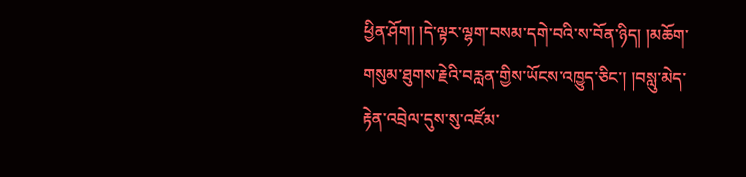ཕྱིན་ཤོག། །དེ་ལྟར་ལྷག་བསམ་དགེ་བའི་ས་བོན་ཉིད། །མཆོག་གསུམ་ཐུགས་རྗེའི་བརླན་གྱིས་ཡོངས་འཁྱུད་ཅིང་། །བསླུ་མེད་རྟེན་འབྲེལ་དུས་སུ་འཛོམ་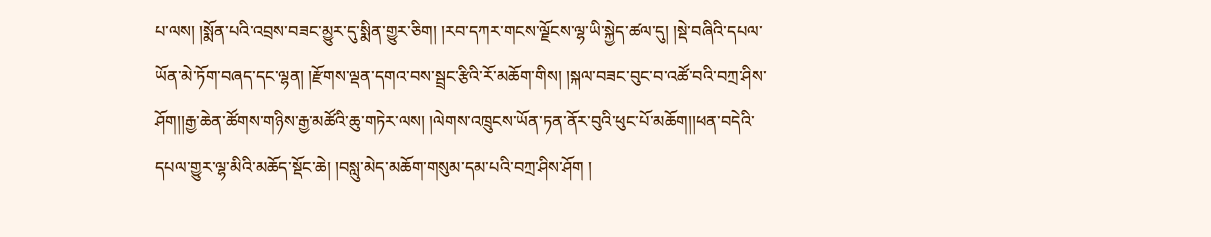པ་ལས། །སྨོན་པའི་འབྲས་བཟང་མྱུར་དུ་སྨིན་གྱུར་ཅིག། །རབ་དཀར་གངས་ལྗོངས་ལྷ་ཡི་སྐྱེད་ཚལ་དུ། །སྡེ་བཞིའི་དཔལ་ཡོན་མེ་ཏོག་བཞད་དང་ལྷན། །རྫོགས་ལྡན་དགའ་བས་སྦྲང་རྩིའི་རོ་མཆོག་གིས། །སྐལ་བཟང་བུང་བ་འཚོ་བའི་བཀྲ་ཤིས་ཤོག།།རྒྱ་ཆེན་ཚོགས་གཉིས་རྒྱ་མཚོའི་ཆུ་གཏེར་ལས། །ལེགས་འཁྲུངས་ཡོན་ཏན་ནོར་བུའི་ཕུང་པོ་མཆོག།།ཕན་བདེའི་དཔལ་གྱུར་ལྷ་མིའི་མཆོད་སྡོང་ཆེ། །བསླུ་མེད་མཆོག་གསུམ་དམ་པའི་བཀྲ་ཤིས་ཤོག །